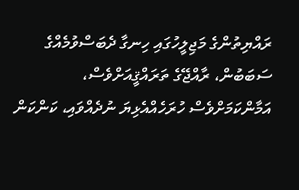ރައްޔިތުންގެ މަޖިލީހުގައި ހިނގާ ދެބަސްވުމެއްގެ ސަބަބުން، ރާއްޖޭގެ ތަރައްޤީއަށްވެސް، އަމާންކަމަށްވެސް ހުރަހެއްއެޅިޔަ ނުދެއްވައި، ކަންކަން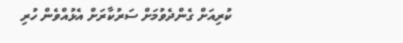ކުރިއަށް ގެންދެވުމަށް ސަރުކާރަށް އެޅުއްވެން ހުރި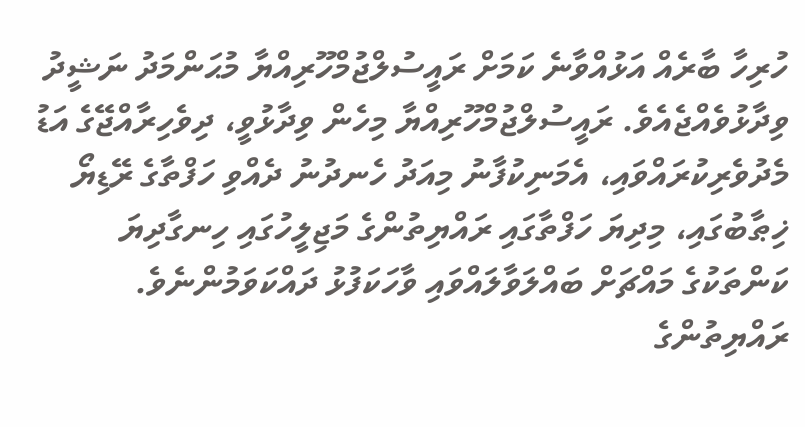ހުރިހާ ބާރެއް އަޅުއްވާނެ ކަމަށް ރައީސުލްޖުމްހޫރިއްޔާ މުޙަންމަދު ނަޝީދު ވިދާޅުވެއްޖެއެވެ. ރައީސުލްޖުމްހޫރިއްޔާ މިހެން ވިދާޅުވީ، ދިވެހިރާއްޖޭގެ އަޑު މެދުވެރިކުރައްވައި، އެމަނިކުފާނު މިއަދު ހެނދުނު ދެއްވި ހަފްތާގެ ރޭޑިޔޯ ޚިޠާބުގައި، މިދިޔަ ހަފްތާގައި ރައްޔިތުންގެ މަޖިލީހުގައި ހިނގާދިޔަ ކަންތަކުގެ މައްޗަށް ބައްލަވާލައްވައި ވާހަކަފުޅު ދައްކަވަމުންނެވެ.
ރައްޔިތުންގެ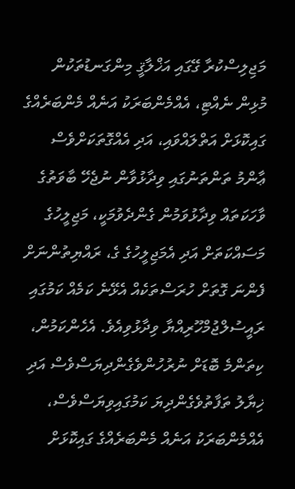މަޖިލިސްކުރާ ގޭގައި އަޚްލާޤީ މިންގަނޑުތަކުން މުޅިން ނެއްޓި، އެއްމެންބަރަކު އަނެއް މެންބަރެއްގެ ގައިކޮޅަށް އަތްލައްވައި، އަދި އެއްގޮތަކަށްވެސް ޢާންމު ތަންތަނުގައި ވިދާޅުވާން ނުޖެހޭ ބާވަތުގެ ވާހަކަތައް ވިދާޅުވަމުން ގެންދެވުމަކީ، މަޖިލީހުގެ މަސައްކަތަށް އަދި އެމަޖިލީހުގެ ގެ، ރައްޔިތުންނަށް ފެންނަ ގޮތަށް ހުރަސްތަކެއް އެޅޭނެ ކަމެއް ކަމުގައި ރައީސުލްޖުމްހޫރިއްޔާ ވިދާޅުވިއެވެ. އެހެންކަމުން، ކިތަންމެ ބޮޑަށް ނުރުހުންވެގެންދިޔަސްވެސް އަދި ޚިޔާލު ތަފާތުވެގެންދިޔަ ކަމުގައިވިޔަސްވެސް، އެއްމެންބަރަކު އަނެއް މެންބަރެއްގެ ގައިކޮޅަށް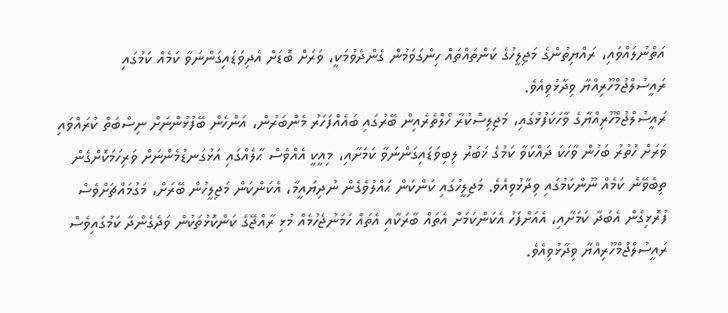އަތްނުލައްވައި، ރައްޔިތުންގެ މަޖިލީހުގެ ކަންތައްތައް ހިންގަވަމުން ގެންދެވުމަކީ، ވަރަށް ބޮޑަށް އެދިވަޑައިގަންނަވާ ކަމެއް ކަމުގައި ރައީސުލްޖުމްހޫރިއްޔާ ވިދާޅުވިއެވެ.
ރައީސުލްޖުމްހޫރިއްޔާގެ ވާހަކަފުޅުގައި، މަޖިލިސްކުރާ ހޯލްތެރެއިން ބޭރުގައި ބައެއްފަހަރު މެންބަރުން، އަންހެން ބޭފުޅުންނަށް ނިސްބަތް ކުރައްވައި ވަރަށް ހުތުރު ބަހުން ވާހަކަ ދައްކަވާ ކަމުގެ ޚަބަރު ލިބިވަޑައިގަންނަވާ ކަމަށާއި، މިއީކީ އެއްވެސް ޙާލެއްގައި އަޅުގަނޑުމެންނަށް ވަރިހަމަކޮށްގެން ތިބެވޭނެ ކަމެއް ނޫންކަމުގައި ވިދާޅުވިއެވެ. މަޖިލީހުގައި ކަންކަން ޙައްލުވެގެން ނުދިޔައީމާ، އެކަންކަން މަޖިލީހުން ބޭރަށް، މަގުމައްޗަށްވެސް ފުރޮޅިގެން އެބަދާ ކަމަށާއި، އެއަށްފަހު އެކަންކަމަށް އެތައް ބާރަކާއި އެތައް ހަމަނުޖެހުމެއް މުޅި ރާއްޖޭގެ ކަންކޮޅުތަކުން ވަދެގެންދާ ކަމުގައިވެސް ރައީސުލްޖުމްހޫރިއްޔާ ވިދާޅުވިއެވެ.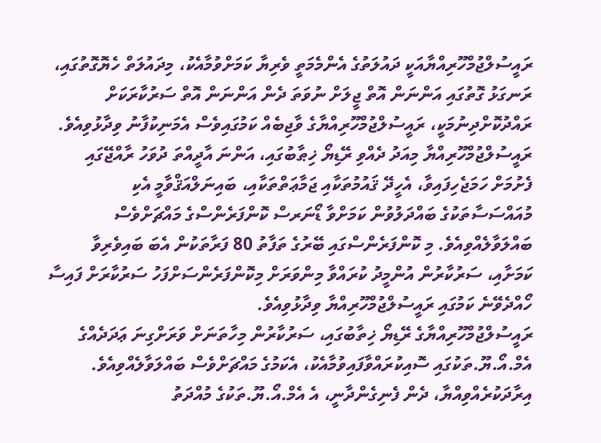ރައީސުލްޖުމްހޫރިއްޔާއަކީ ދައުލަތުގެ އެންމެމަތީ ވެރިޔާ ކަމަށްވުމާއެކު، މިދައުލަތް ހެޔޮގޮތުގައި، ރަނގަޅު ގޮތުގައި އަންނަން އޮތް ޖީލަށް ނުވަތަ ދެން އަންނަން އޮތް ސަރުކާރަކަށް ރައްދުކޮށްދިނުމަކީ، ރައީސުލްޖުމްހޫރިއްޔާގެ ވާޖިބެއް ކަމުގައިވެސް އެމަނިކުފާނު ވިދާޅުވިއެވެ.
ރައީސުލްޖުމްހޫރިއްޔާ މިއަދު ދެއްވި ރޭޑިޔޯ ޚިޠާބުގައި، އަންނަ އާދީއްތަ ދުވަހު ރާއްޖޭގައި ފެށުމަށް ހަމަޖެހިފައިވާ، އެހީދޭ ޤައުމުތަކާއި ޖަމާޢަތްތަކާއި، ބައިނަލްއަޤްވާމީ އެކި މުއައްސަސާތަކުގެ ބައްދަލުވުން ކަމަށްވާ ޑޯނަރސް ކޮންފަރެންސްގެ މައްޗަށްވެސް ބައްލަވާލެއްވިއެވެ. މި ކޮންފަރެންސްގައި ބޭރުގެ ތަފާތު 80 ފަރާތަކުން އެބަ ބައިވެރިވާ ކަމަށާއި، ސަރުކާރުން އުންމީދު ކުރައްވާ މިންވަރަށް މިކޮންފަރެންސަށްފަހު ސަރުކާރަށް ފައިސާ ހޯއްދެވޭނެ ކަމުގައި ރައީސުލްޖުމްހޫރިއްޔާ ވިދާޅުވިއެވެ.
ރައީސުލްޖުމްހޫރިއްޔާގެ ރޭޑިޔޯ ޚިތާބުގައި، ސަރުކާރުން މިހާތަނަށް ވަރަށްގިނަ ޢަދަދެއްގެ އެމް.އޯ.ޔޫ.ތަކުގައި ސޮއިކުރައްވާފައިވުމާއެކު، އެކަމުގެ މައްޗަށްވެސް ބައްލަވާލެއްވިއެވެ. އިރާދަކުރެއްވިއްޔާ، ދެން ފެނިގެންދާނީ، އެ އެމް.އޯ.ޔޫ.ތަކުގެ މުއްދަތު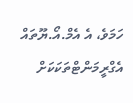ހަމަވެ، އެ އެމް.އޯ.ޔޫތައް އެގްރީމަންޓްތަކަކަށް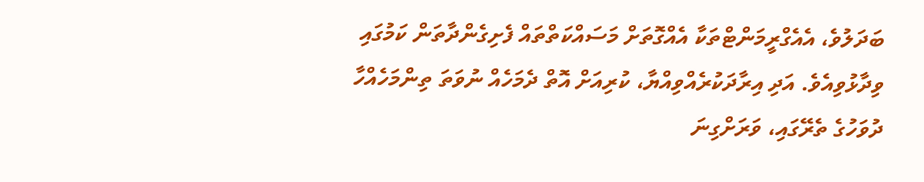ބަދަލުވެ، އެއެގްރީމަންޓްތަކާ އެއްގޮތަށް މަސައްކަތްތައް ފެށިގެންދާތަން ކަމުގައި ވިދާޅުވިއެވެ. އަދި އިރާދަކުރެއްވިއްޔާ، ކުރިއަށް އޮތް ދެމަހެއް ނުވަތަ ތިންމަހެއްހާ ދުވަހުގެ ތެރޭގައި، ވަރަށްގިނަ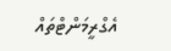އެގްރީމަންޓްތައް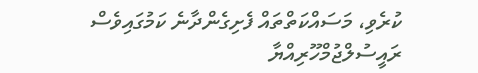ކުރެވި، މަސައްކަތްތައް ފެށިގެންދާނެ ކަމުގައިވެސް ރައީސުލްޖުމްހޫރިއްޔާ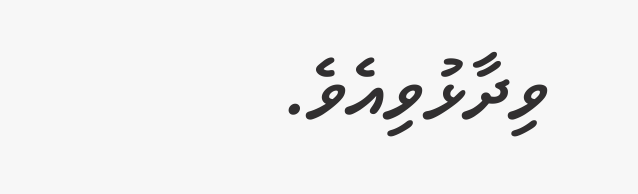ވިދާޅުވިއެވެ.